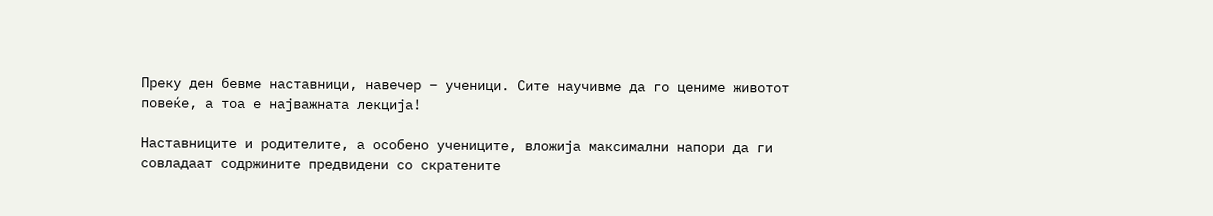Преку ден бевме наставници, навечер – ученици. Сите научивме да го цениме животот повеќе, а тоа е најважната лекција!

Наставниците и родителите, а особено учениците, вложија максимални напори да ги совладаат содржините предвидени со скратените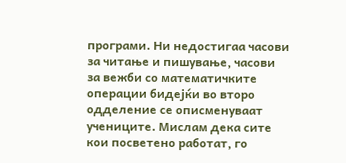програми. Ни недостигаа часови за читање и пишување, часови за вежби со математичките операции бидејќи во второ одделение се описменуваат учениците. Мислам дека сите кои посветено работат, го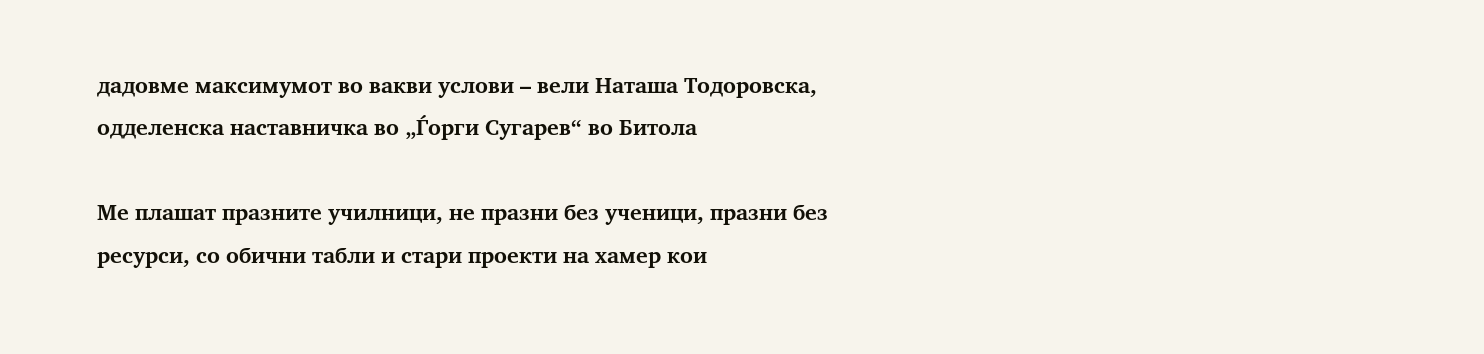дадовме максимумот во вакви услови – вели Наташа Тодоровска, одделенска наставничка во „Ѓорги Сугарев“ во Битола

Ме плашат празните училници, не празни без ученици, празни без ресурси, со обични табли и стари проекти на хамер кои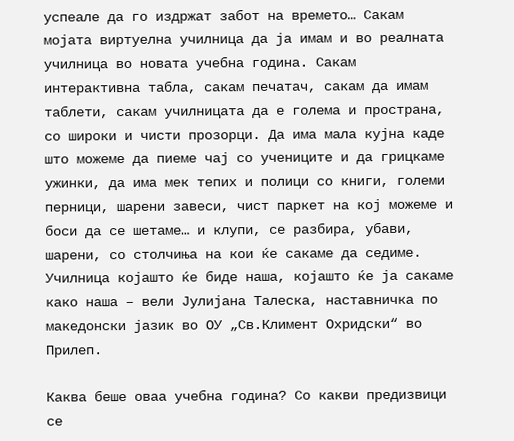успеале да го издржат забот на времето… Сакам мојата виртуелна училница да ја имам и во реалната училница во новата учебна година. Сакам интерактивна табла, сакам печатач, сакам да имам таблети, сакам училницата да е голема и пространа, со широки и чисти прозорци. Да има мала кујна каде што можеме да пиеме чај со учениците и да грицкаме ужинки, да има мек тепих и полици со книги, големи перници, шарени завеси, чист паркет на кој можеме и боси да се шетаме… и клупи, се разбира, убави, шарени, со столчиња на кои ќе сакаме да седиме. Училница којашто ќе биде наша, којашто ќе ја сакаме како наша – вели Јулијана Талеска, наставничка по македонски јазик во ОУ „Св.Климент Охридски“ во Прилеп.

Каква беше оваа учебна година? Со какви предизвици се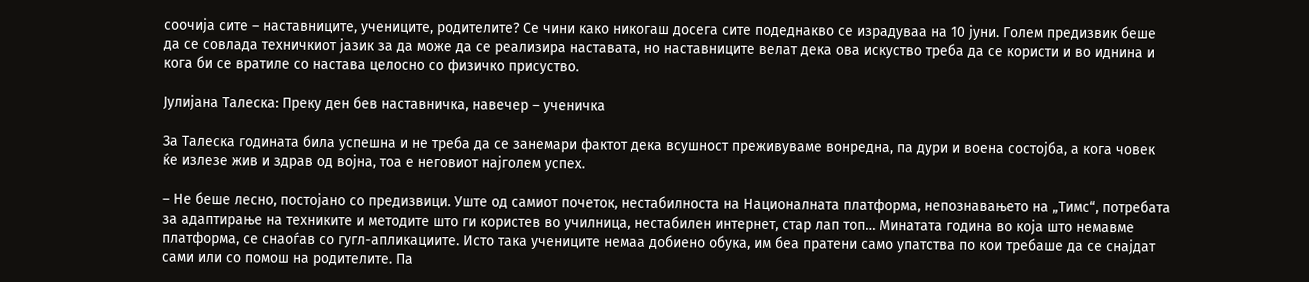соочија сите – наставниците, учениците, родителите? Се чини како никогаш досега сите подеднакво се израдуваа на 10 јуни. Голем предизвик беше да се совлада техничкиот јазик за да може да се реализира наставата, но наставниците велат дека ова искуство треба да се користи и во иднина и кога би се вратиле со настава целосно со физичко присуство.

Јулијана Талеска: Преку ден бев наставничка, навечер – ученичка

За Талеска годината била успешна и не треба да се занемари фактот дека всушност преживуваме вонредна, па дури и воена состојба, а кога човек ќе излезе жив и здрав од војна, тоа е неговиот најголем успех.

– Не беше лесно, постојано со предизвици. Уште од самиот почеток, нестабилноста на Националната платформа, непознавањето на „Тимс“, потребата за адаптирање на техниките и методите што ги користев во училница, нестабилен интернет, стар лап топ… Минатата година во која што немавме платформа, се снаоѓав со гугл-апликациитe. Исто така учениците немаа добиено обука, им беа пратени само упатства по кои требаше да се снајдат сами или со помош на родителите. Па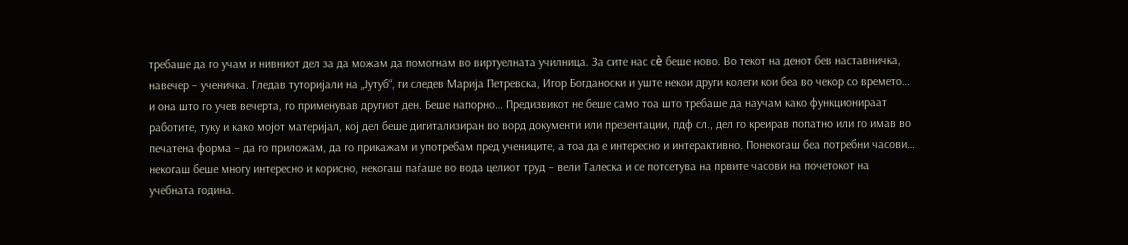требаше да го учам и нивниот дел за да можам да помогнам во виртуелната училница. За сите нас сè беше ново. Во текот на денот бев наставничка, навечер – ученичка. Гледав туторијали на „Јутуб“, ги следев Марија Петревска, Игор Богданоски и уште некои други колеги кои беа во чекор со времето… и она што го учев вечерта, го применував другиот ден. Беше напорно… Предизвикот не беше само тоа што требаше да научам како функционираат работите, туку и како мојот материјал, кој дел беше дигитализиран во ворд документи или презентации, пдф сл., дел го креирав попатно или го имав во печатена форма – да го приложам, да го прикажам и употребам пред учениците, а тоа да е интересно и интерактивно. Понекогаш беа потребни часови… некогаш беше многу интересно и корисно, некогаш паѓаше во вода целиот труд – вели Талеска и се потсетува на првите часови на почетокот на учебната година.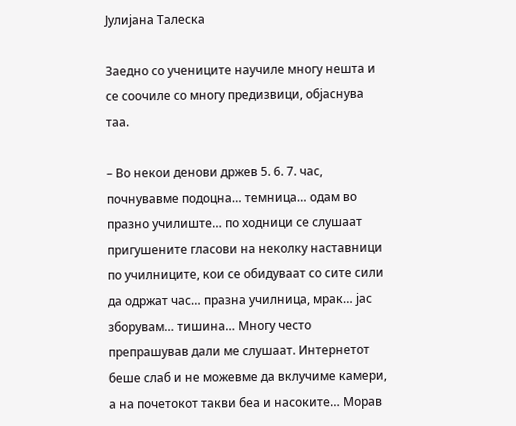Јулијана Талеска

Заедно со учениците научиле многу нешта и се соочиле со многу предизвици, објаснува таа.

– Во некои денови држев 5. 6. 7. час, почнувавме подоцна… темница… одам во празно училиште… по ходници се слушаат пригушените гласови на неколку наставници по училниците, кои се обидуваат со сите сили да одржат час… празна училница, мрак… јас зборувам… тишина… Многу често препрашував дали ме слушаат. Интернетот беше слаб и не можевме да вклучиме камери, а на почетокот такви беа и насоките… Морав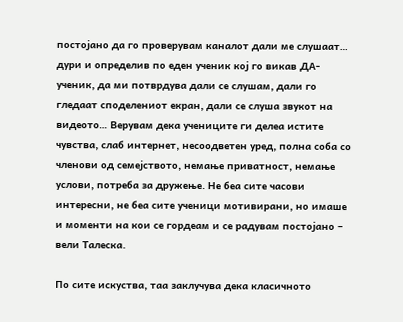постојано да го проверувам каналот дали ме слушаат… дури и определив по еден ученик кој го викав ДА-ученик, да ми потврдува дали се слушам, дали го гледаат споделениот екран, дали се слуша звукот на видеото… Верувам дека учениците ги делеа истите чувства, слаб интернет, несоодветен уред, полна соба со членови од семејството, немање приватност, немање услови, потреба за дружење. Не беа сите часови интересни, не беа сите ученици мотивирани, но имаше и моменти на кои се гордеам и се радувам постојано – вели Талеска.

По сите искуства, таа заклучува дека класичното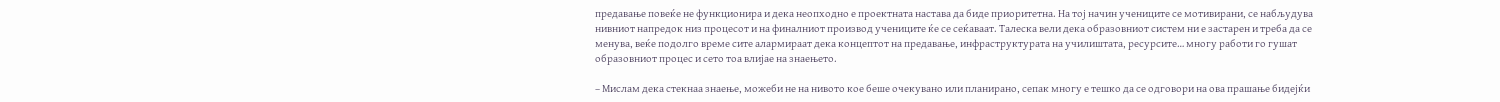предавање повеќе не функционира и дека неопходно е проектната настава да биде приоритетна. На тој начин учениците се мотивирани, се набљудува нивниот напредок низ процесот и на финалниот производ учениците ќе се сеќаваат. Талеска вели дека образовниот систем ни е застарен и треба да се менува, веќе подолго време сите алармираат дека концептот на предавање, инфраструктурата на училиштата, ресурсите… многу работи го гушат образовниот процес и сето тоа влијае на знаењето.

– Мислам дека стекнаа знаење, можеби не на нивото кое беше очекувано или планирано, сепак многу е тешко да се одговори на ова прашање бидејќи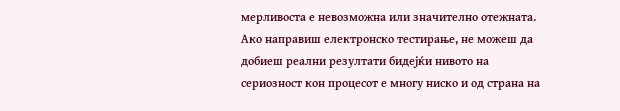мерливоста е невозможна или значително отежната. Ако направиш електронско тестирање, не можеш да добиеш реални резултати бидејќи нивото на сериозност кон процесот е многу ниско и од страна на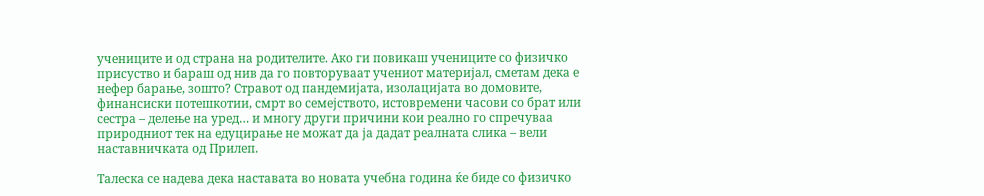учениците и од страна на родителите. Ако ги повикаш учениците со физичко присуство и бараш од нив да го повторуваат учениот материјал, сметам дека е нефер барање, зошто? Стравот од пандемијата, изолацијата во домовите, финансиски потешкотии, смрт во семејството, истовремени часови со брат или сестра – делење на уред… и многу други причини кои реално го спречуваа природниот тек на едуцирање не можат да ја дадат реалната слика – вели наставничката од Прилеп.

Талеска се надева дека наставата во новата учебна година ќе биде со физичко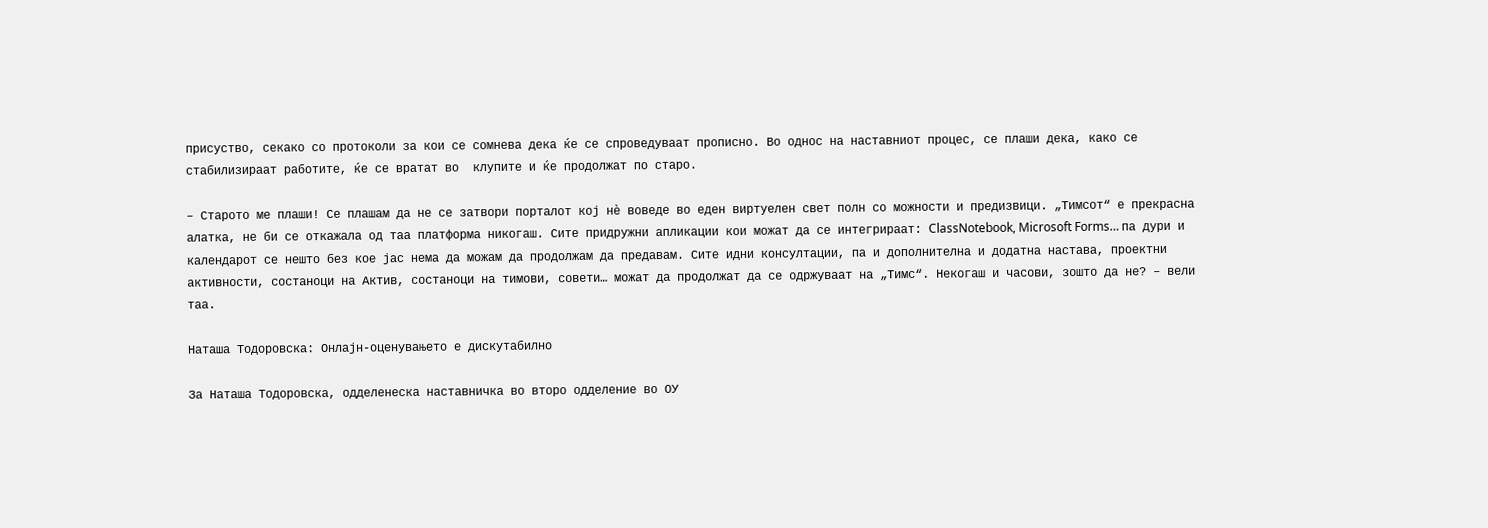присуство, секако со протоколи за кои се сомнева дека ќе се спроведуваат прописно. Во однос на наставниот процес, се плаши дека, како се стабилизираат работите, ќе се вратат во  клупите и ќе продолжат по старо.

– Старото ме плаши! Се плашам да не се затвори порталот кој нè воведе во еден виртуелен свет полн со можности и предизвици. „Тимсот“ е прекрасна алатка, не би се откажала од таа платформа никогаш. Сите придружни апликации кои можат да се интегрираат: ClassNotebook, Microsoft Forms… па дури и календарот се нешто без кое јас нема да можам да продолжам да предавам. Сите идни консултации, па и дополнителна и додатна настава, проектни активности, состаноци на Актив, состаноци на тимови, совети… можат да продолжат да се одржуваат на „Тимс“. Некогаш и часови, зошто да не? – вели таа.

Наташа Тодоровска: Онлајн-оценувањето е дискутабилно

За Наташа Тодоровска, одделенеска наставничка во второ одделение во ОУ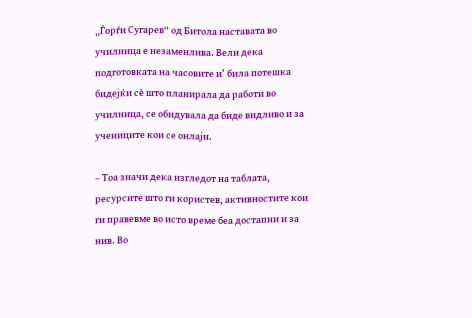„Ѓорѓи Сугарев“ од Битола наставата во училница е незаменлива. Вели дека подготовката на часовите и’ била потешка бидејќи сè што планирала да работи во училница, се обидувала да биде видливо и за учениците кои се онлајн.

– Тоа значи дека изгледот на таблата, ресурсите што ги користев, активностите кои ги правевме во исто време беа достапни и за нив. Во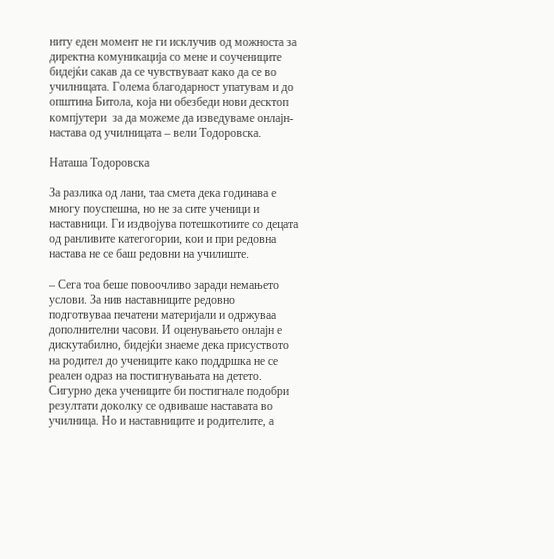ниту еден момент не ги исклучив од можноста за директна комуникација со мене и соучениците бидејќи сакав да се чувствуваат како да се во училницата. Голема благодарност упатувам и до општина Битола, која ни обезбеди нови десктоп компјутери  за да можеме да изведуваме онлајн-настава од училницата – вели Тодоровска.

Наташа Тодоровска

За разлика од лани, таа смета дека годинава е многу поуспешна, но не за сите ученици и наставници. Ги издвојува потешкотиите со децата од ранливите категогории, кои и при редовна настава не се баш редовни на училиште.

– Сега тоа беше повоочливо заради немањето услови. За нив наставниците редовно подготвуваа печатени материјали и одржуваа дополнителни часови. И оценувањето онлајн е дискутабилно, бидејќи знаеме дека присуството на родител до учениците како поддршка не се реален одраз на постигнувањата на детето. Сигурно дека учениците би постигнале подобри резултати доколку се одвиваше наставата во училница. Но и наставниците и родителите, а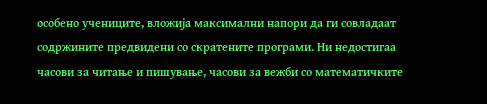особено учениците, вложија максимални напори да ги совладаат содржините предвидени со скратените програми. Ни недостигаа часови за читање и пишување, часови за вежби со математичките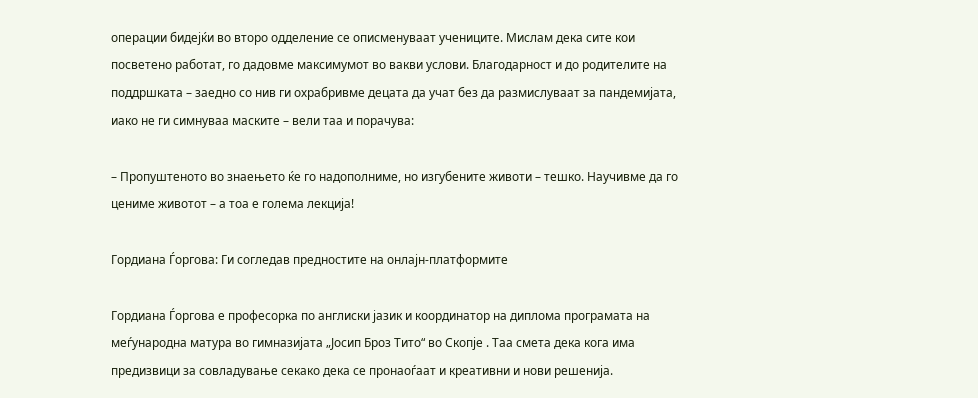операции бидејќи во второ одделение се описменуваат учениците. Мислам дека сите кои посветено работат, го дадовме максимумот во вакви услови. Благодарност и до родителите на поддршката – заедно со нив ги охрабривме децата да учат без да размислуваат за пандемијата, иако не ги симнуваа маските – вели таа и порачува:

– Пропуштеното во знаењето ќе го надополниме, но изгубените животи – тешко. Научивме да го цениме животот – а тоа е голема лекција!

Гордиана Ѓоргова: Ги согледав предностите на онлајн-платформите

Гордиана Ѓоргова е професорка по англиски јазик и координатор на диплома програмата на меѓународна матура во гимназијата „Јосип Броз Тито“ во Скопје . Таа смета дека кога има предизвици за совладување секако дека се пронаоѓаат и креативни и нови решенија.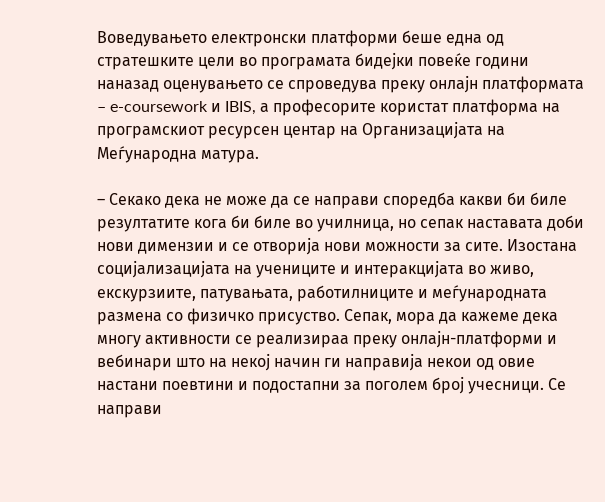Воведувањето електронски платформи беше eдна од стратешките цели во програмата бидејки повеќе години наназад оценувањето се спроведува преку онлајн платформата – e-coursework и IBIS, а професорите користат платформа на програмскиот ресурсен центар на Организацијата на Меѓународна матура.

– Секако дека не може да се направи споредба какви би биле резултатите кога би биле во училница, но сепак наставата доби нови димензии и се отворија нови можности за сите. Изостана социјализацијата на учениците и интеракцијата во живо, екскурзиите, патувањата, работилниците и меѓународната размена со физичко присуство. Сепак, мора да кажеме дека многу активности се реализираа преку онлајн-платформи и вебинари што на некој начин ги направија некои од овие настани поевтини и подостапни за поголем број учесници. Се направи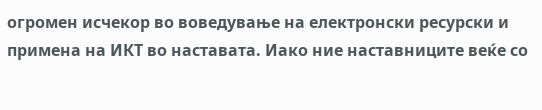огромен исчекор во воведување на електронски ресурски и примена на ИКТ во наставата. Иако ние наставниците веќе со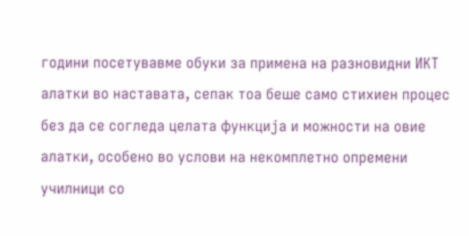години посетувавме обуки за примена на разновидни ИКТ алатки во наставата, сепак тоа беше само стихиен процес без да се согледа целата функција и можности на овие алатки, особено во услови на некомплетно опремени училници со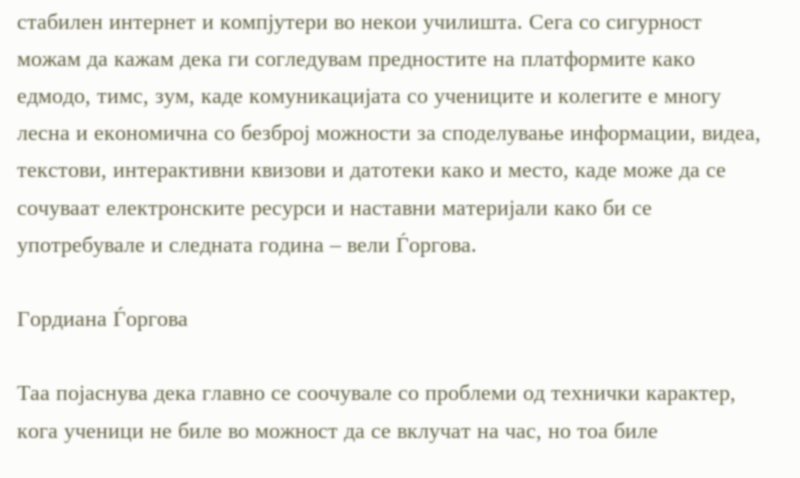стабилен интернет и компјутери во некои училишта. Сега со сигурност можам да кажам дека ги согледувам предностите на платформите како едмодо, тимс, зум, каде комуникацијата со учениците и колегите е многу лесна и економична со безброј можности за споделување информации, видеа, текстови, интерактивни квизови и датотеки како и место, каде може да се сочуваат електронските ресурси и наставни материјали како би се употребувале и следната година – вели Ѓоргова.

Гордиана Ѓоргова

Таа појаснува дека главно се соочувале со проблеми од технички карактер, кога ученици не биле во можност да се вклучат на час, но тоа биле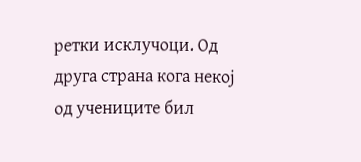ретки исклучоци. Од друга страна кога некој од учениците бил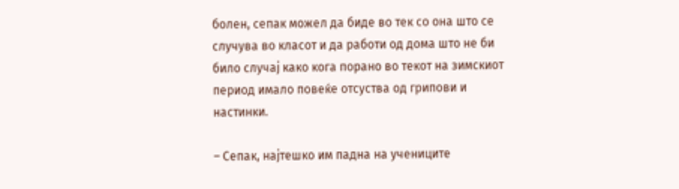болен, сепак можел да биде во тек со она што се случува во класот и да работи од дома што не би било случај како кога порано во текот на зимскиот период имало повеќе отсуства од грипови и настинки.

– Сепак, најтешко им падна на учениците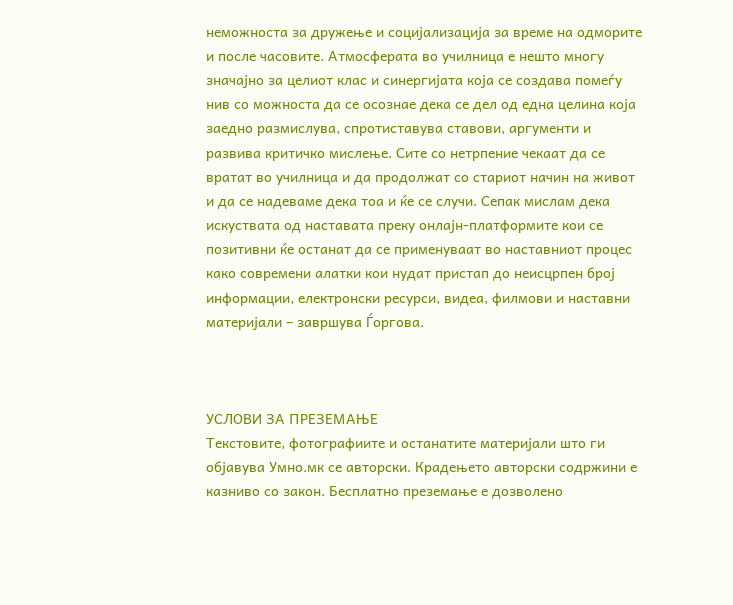неможноста за дружење и социјализација за време на одморите и после часовите. Атмосферата во училница е нешто многу значајно за целиот клас и синергијата која се создава помеѓу нив со можноста да се осознае дека се дел од една целина која заедно размислува, спротиставува ставови, аргументи и развива критичко мислење. Сите со нетрпение чекаат да се вратат во училница и да продолжат со стариот начин на живот и да се надеваме дека тоа и ќе се случи. Сепак мислам дека искуствата од наставата преку онлајн-платформите кои се позитивни ќе останат да се применуваат во наставниот процес како современи алатки кои нудат пристап до неисцрпен број информации, електронски ресурси, видеа, филмови и наставни материјали – завршува Ѓоргова.



УСЛОВИ ЗА ПРЕЗЕМАЊЕ
Текстовите, фотографиите и останатите материјали што ги објавува Умно.мк се авторски. Крадењето авторски содржини е казниво со закон. Бесплатно преземање е дозволено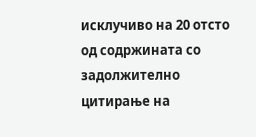исклучиво на 20 отсто од содржината со задолжително цитирање на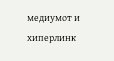медиумот и хиперлинк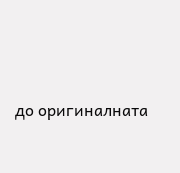до оригиналната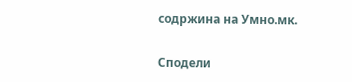содржина на Умно.мк.

Сподели